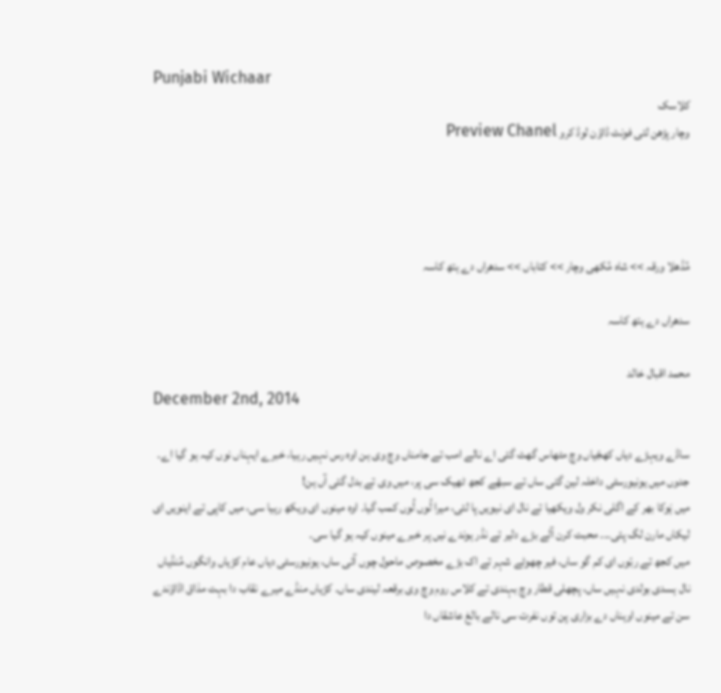Punjabi Wichaar
کلاسک
وچار پڑھن لئی فونٹ ڈاؤن لوڈ کرو Preview Chanel




مُڈھلا ورقہ >> شاہ مُکھی وچار >> کتاباں >> سدھراں دے ہتھ کاسہ

سدھراں دے ہتھ کاسہ

محمد اقبال خالد
December 2nd, 2014

ساڈے ویہڑے دیاں کھجّیاں وچ مٹھاس گھٹ گئی اے نالے امب تے جامناں وچ وی ہن اوہ رس نہیں رہیا، خبرے ایہناں نوں کیہ ہو گیا اے۔ جدوں میں یونیورسٹی داخلہ لین گئی ساں تے سبھّے کجھ ٹھیک سی پر، میں وی تے بدل گئی آں ہن!
میں ہَوکا بھر کے اگلی نکر ول ویکھیا تے نال ای نیویں پا لئی، میرا لُوں لُوں کمب گیا۔ اوہ مینوں ای ویکھ رہیا سی، میں کاپی تے اینویں ای لیکاں مارن لگ پئی۔۔۔ محبت کرن آلے بڑے دلیر تے نڈر ہوندے نیں پر خبرے مینوں کیہ ہو گیا سی۔
میں کجھ تے ربّوں ای کم گو ساں، فیر چھوٹے شہر تے اک بڑے مخصوص ماحول چوں آئی ساں، یونیورسٹی دیاں عام کڑیاں وانگوں مُنڈیاں نال ہسدی بولدی نہیں ساں، پچھلی قطار وچ بہندی تے کلاس روم وچ وی برقعہ لیندی ساں۔ کڑیاں منڈے میرے نقاب دا بہت مذاق اڈاؤندے سن تے مینوں اوہناں دے بزاری پن توں نفرت سی نالے بالغ عاشقاں دا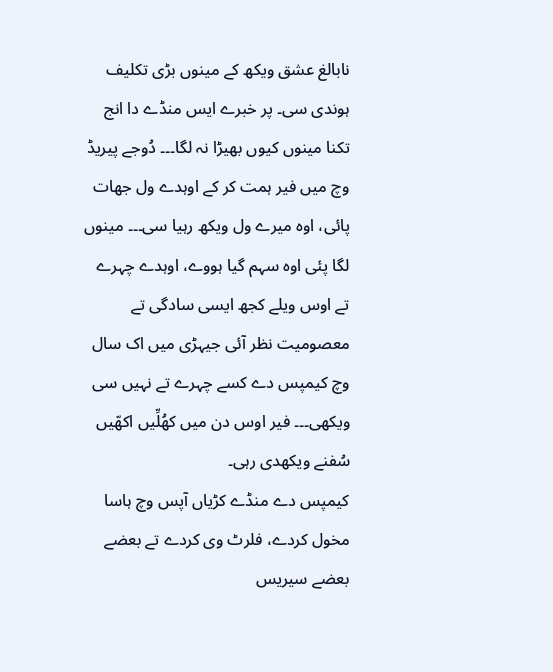نابالغ عشق ویکھ کے مینوں بڑی تکلیف ہوندی سی۔ پر خبرے ایس منڈے دا انج تکنا مینوں کیوں بھیڑا نہ لگا۔۔۔ دُوجے پیریڈ وچ میں فیر ہمت کر کے اوہدے ول جھات پائی، اوہ میرے ول ویکھ رہیا سی۔۔۔ مینوں لگا پئی اوہ سہم گیا ہووے، اوہدے چہرے تے اوس ویلے کجھ ایسی سادگی تے معصومیت نظر آئی جیہڑی میں اک سال وچ کیمپس دے کسے چہرے تے نہیں سی ویکھی۔۔۔ فیر اوس دن میں کھُلِّیں اکھّیں سُفنے ویکھدی رہی۔
کیمپس دے منڈے کڑیاں آپس وچ ہاسا مخول کردے، فلرٹ وی کردے تے بعضے بعضے سیریس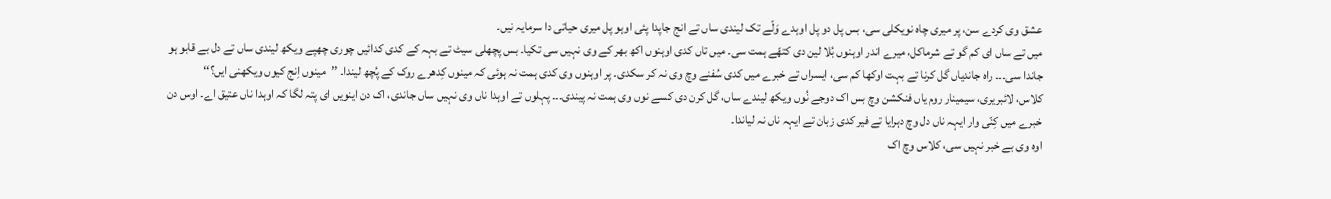عشق وی کردے سن، پر میری چاہ نویکلی سی، بس پل دو پل اوہدے وَلّے تک لیندی ساں تے انج جاپدا پئی اوہو پل میری حیاتی دا سرمایہ نیں۔
میں تے ساں ای کم گو تے شرماکل، میرے اندر اوہنوں بُلا لین دی کتھّے ہمت سی۔ میں تاں کدی اوہنوں اکھ بھر کے وی نہیں سی تکیا۔ بس پچھلی سیٹ تے بہہ کے کدی کدائیں چوری چھپے ویکھ لیندی ساں تے دل بے قابو ہو جاندا سی۔۔۔ راہ جاندیاں گل کرنا تے بہت اوکھا کم سی، ایسراں تے خبرے میں کدی سُفنے وچ وی نہ کر سکدی۔ پر اوہنوں وی کدی ہمت نہ ہوئی کہ مینوں کِدھرے روک کے پُچھ لیندا۔ ’’مینوں اِنج کیوں ویکھنی ایں؟‘‘
کلاس، لائبریری، سیمینار روم یاں فنکشن وچ بس اک دوجے نُوں ویکھ لیندے ساں، گل کرن دی کسے نوں وی ہمت نہ پیندی۔۔۔ پہلوں تے اوہدا ناں وی نہیں ساں جاندی، اک دن اینویں ای پتہ لگا کہ اوہدا ناں عتیق اے۔ اوس دن خبرے میں کِنّی وار ایہہ ناں دل وچ دہرایا تے فیر کدی زبان تے ایہہ ناں نہ لیاندا۔
اوہ وی بے خبر نہیں سی، کلاس وچ اک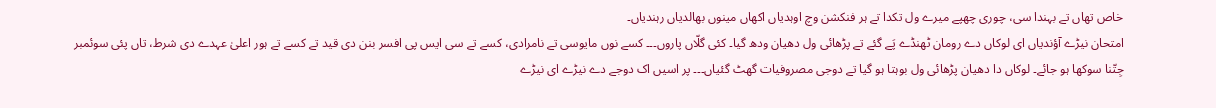خاص تھاں تے بہندا سی، چوری چھپے میرے ول تکدا تے ہر فنکشن وچ اوہدیاں اکھاں مینوں بھالدیاں رہندیاں۔
امتحان نیڑے آؤندیاں ای لوکاں دے رومان ٹھنڈے پَے گئے تے پڑھائی ول دھیان ودھ گیا۔ کئی گلّاں پاروں۔۔۔ کسے نوں مایوسی تے نامرادی، کسے تے سی ایس پی افسر بنن دی قید تے کسے تے ہور اعلیٰ عہدے دی شرط، تاں پئی سوئمبر جِتّنا سوکھا ہو جائے۔ لوکاں دا دھیان پڑھائی ول بوہتا ہو گیا تے دوجی مصروفیات گھٹ گئیاں۔۔۔ پر اسیں اک دوجے دے نیڑے ای نیڑے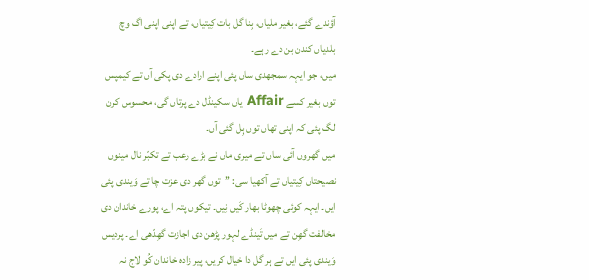آؤندے گئے، بغیر ملیاں، بِنا گل بات کِیتیاں، تے اپنی اپنی اگ وچ بلدیاں کندن بن دے رہے۔
میں، جو ایہہ سمجھدی ساں پئی اپنے ارادے دی پکی آں تے کیمپس توں بغیر کسے Affair یاں سکینڈل دے پرتاں گی، محسوس کرن لگ پئی کہ اپنی تھاں توں ہِل گئی آں۔
میں گھروں آئی ساں تے میری ماں نے بڑے رعب تے تکبّر نال مینوں نصیحتاں کِیتیاں تے آکھیا سی: ’’توں گھر دی عزت چا تے وَیندی پئی ایں۔ ایہہ کوئی چھوٹا بھار کَیں نِیں۔ تیکوں پتہ اے، پورے خاندان دی مخالفت گھِن تے میں تَینڈے لہور پڑھن دی اجازت گھِدّھی اے۔ پردیس وَیندی پئی ایں تے ہر گل دا خیال کریں، پیر زادہ خاندان کُو لاج نہ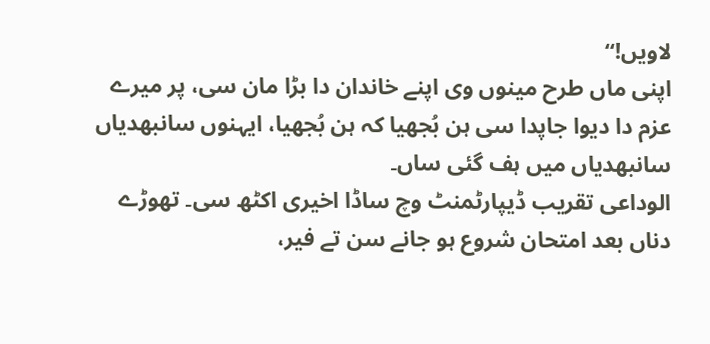لاویں!‘‘
اپنی ماں طرح مینوں وی اپنے خاندان دا بڑا مان سی، پر میرے عزم دا دیوا جاپدا سی ہن بُجھیا کہ ہن بُجھیا، ایہنوں سانبھدیاں سانبھدیاں میں ہف گئی ساں۔
الوداعی تقریب ڈیپارٹمنٹ وچ ساڈا اخیری اکٹھ سی۔ تھوڑے دناں بعد امتحان شروع ہو جانے سن تے فیر،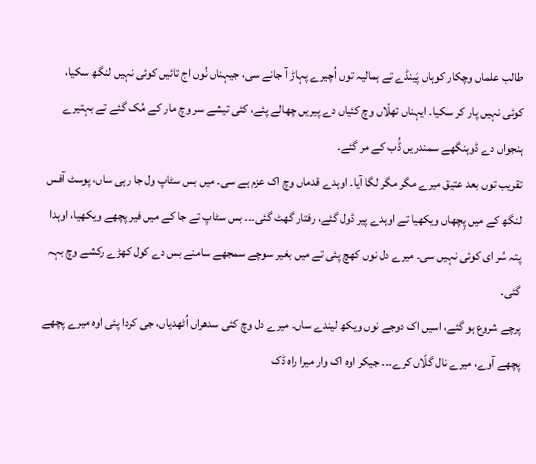طالب علماں وچکار کوہاں پَینڈے تے ہمالیہ توں اُچیرے پہاڑ آ جانے سی، جیہناں نُوں اج تائیں کوئی نہیں لنگھ سکیا، کوئی نہیں پار کر سکیا۔ ایہناں تھلّاں وچ کئیاں دے پیریں چھالے پئے، کئی تیشے سر وچ مار کے مُک گئے تے بہتیرے ہنجواں دے ڈوہنگھے سمندریں ڈُب کے مر گئے۔
تقریب توں بعد عتیق میرے مگر مگر لگا آیا۔ اوہدے قدماں وچ اک عزم ہے سی۔ میں بس سٹاپ ول جا رہی ساں، پوسٹ آفس لنگھ کے میں پِچھاں ویکھیا تے اوہدے پیر ڈول گئے، رفتار گھٹ گئی۔۔۔ بس سٹاپ تے جا کے میں فیر پچھے ویکھیا، اوہدا پتہ سُر ای کوئی نہیں سی۔ میرے دل نوں کھچ پئی تے میں بغیر سوچے سمجھے سامنے بس دے کول کھڑے رکشے وچ بہہ گئی۔
پرچے شروع ہو گئے، اسیں اک دوجے نوں ویکھ لیندے ساں۔ میرے دل وچ کئی سدھراں اُٹھدیاں، جی کردا پئی اوہ میرے پچھے پچھے آوے، میرے نال گلّاں کرے۔۔۔ جیکر اوہ اک وار میرا راہ ڈک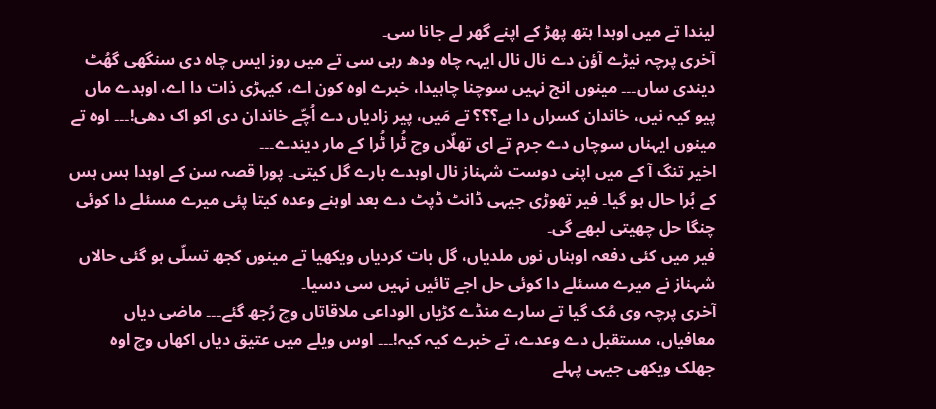لیندا تے میں اوہدا ہتھ پھڑ کے اپنے گھر لے جانا سی۔
آخری پرچہ نیڑے آؤن دے نال نال ایہہ چاہ ودھ رہی سی تے میں روز ایس چاہ دی سنگھی گھُٹ دیندی ساں۔۔۔ مینوں انج نہیں سوچنا چاہیدا، خبرے اوہ کون اے، کیہڑی ذات دا اے، اوہدے ماں پیو کیہ نیں، خاندان کسراں دا ہے؟؟؟ تے مَیں، پیر زادیاں دے اُچّے خاندان دی اکو اک دھی!۔۔۔ اوہ تے مینوں ایہناں سوچاں دے جرم تے ای تھلّاں وچ ٹُرا ٹُرا کے مار دیندے۔۔۔
اخیر تنگ آ کے میں اپنی دوست شہناز نال اوہدے بارے گل کیتی۔ پورا قصہ سن کے اوہدا ہس ہس کے بُرا حال ہو گیا۔ فیر تھوڑی جیہی ڈانٹ ڈپٹ دے بعد اوہنے وعدہ کیتا پئی میرے مسئلے دا کوئی چنگا حل چھیتی لبھے گی۔
فیر میں کئی دفعہ اوہناں نوں ملدیاں، گل بات کردیاں ویکھیا تے مینوں کجھ تسلّی ہو گئی حالاں شہناز نے میرے مسئلے دا کوئی حل اجے تائیں نہیں سی دسیا۔
آخری پرچہ وی مُک گیا تے سارے منڈے کڑیاں الوداعی ملاقاتاں وچ رُجھ گئے۔۔۔ ماضی دیاں معافیاں، مستقبل دے وعدے، تے خبرے کیہ کیہ!۔۔۔ اوس ویلے میں عتیق دیاں اکھاں وچ اوہ جھلک ویکھی جیہی پہلے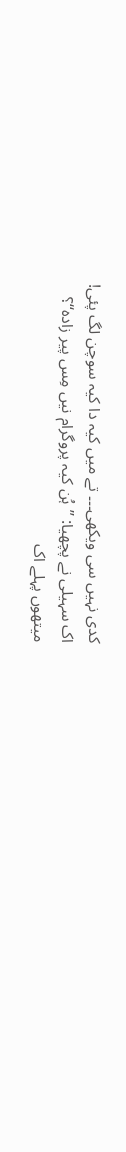کدی نہیں سی ویکھی۔۔۔ تے میں کیہ دا کیہ سوچن لگ پئی!
اک سہیلی نے پچھیا: ’’ہُن کیہ پروگرام نیں مِس پیر زادہ‘‘؟
میتھوں پہلے اک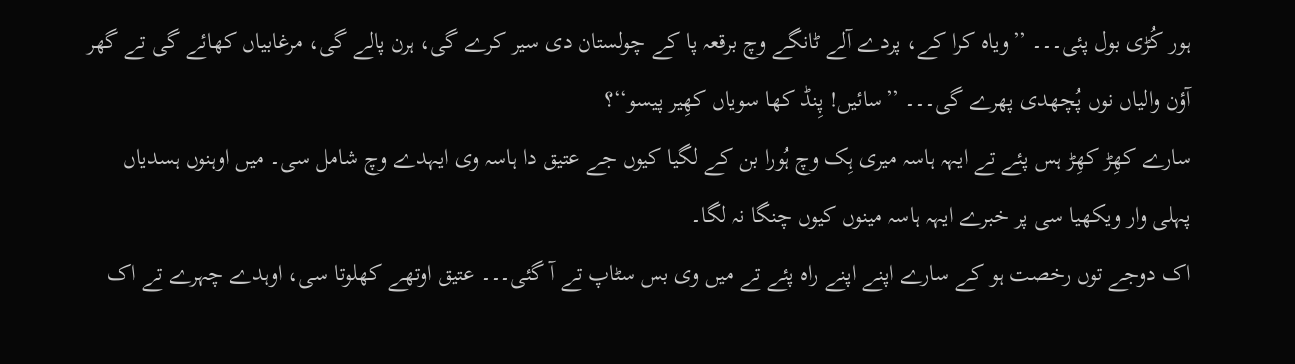ہور کُڑی بول پئی۔۔۔ ’’ویاہ کرا کے، پردے آلے ٹانگے وچ برقعہ پا کے چولستان دی سیر کرے گی، ہرن پالے گی، مرغابیاں کھائے گی تے گھر آؤن والیاں نوں پُچھدی پھرے گی۔۔۔ ’’سائیں! پِنڈ کھا سویاں کھِیر پیسو‘‘؟
سارے کھِڑ کھِڑ ہس پئے تے ایہہ ہاسہ میری ہِک وچ ہُورا بن کے لگیا کیوں جے عتیق دا ہاسہ وی ایہدے وچ شامل سی۔ میں اوہنوں ہسدیاں پہلی وار ویکھیا سی پر خبرے ایہہ ہاسہ مینوں کیوں چنگا نہ لگا۔
اک دوجے توں رخصت ہو کے سارے اپنے اپنے راہ پئے تے میں وی بس سٹاپ تے آ گئی۔۔۔ عتیق اوتھے کھلوتا سی، اوہدے چہرے تے اک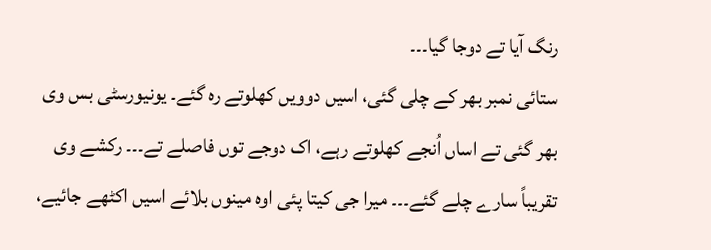رنگ آیا تے دوجا گیا۔۔۔
ستائی نمبر بھر کے چلی گئی، اسیں دوویں کھلوتے رہ گئے۔ یونیورسٹی بس وی بھر گئی تے اساں اُنجے کھلوتے رہے، اک دوجے توں فاصلے تے۔۔۔ رکشے وی تقریباً سارے چلے گئے۔۔۔ میرا جی کیتا پئی اوہ مینوں بلائے اسیں اکٹھے جائیے،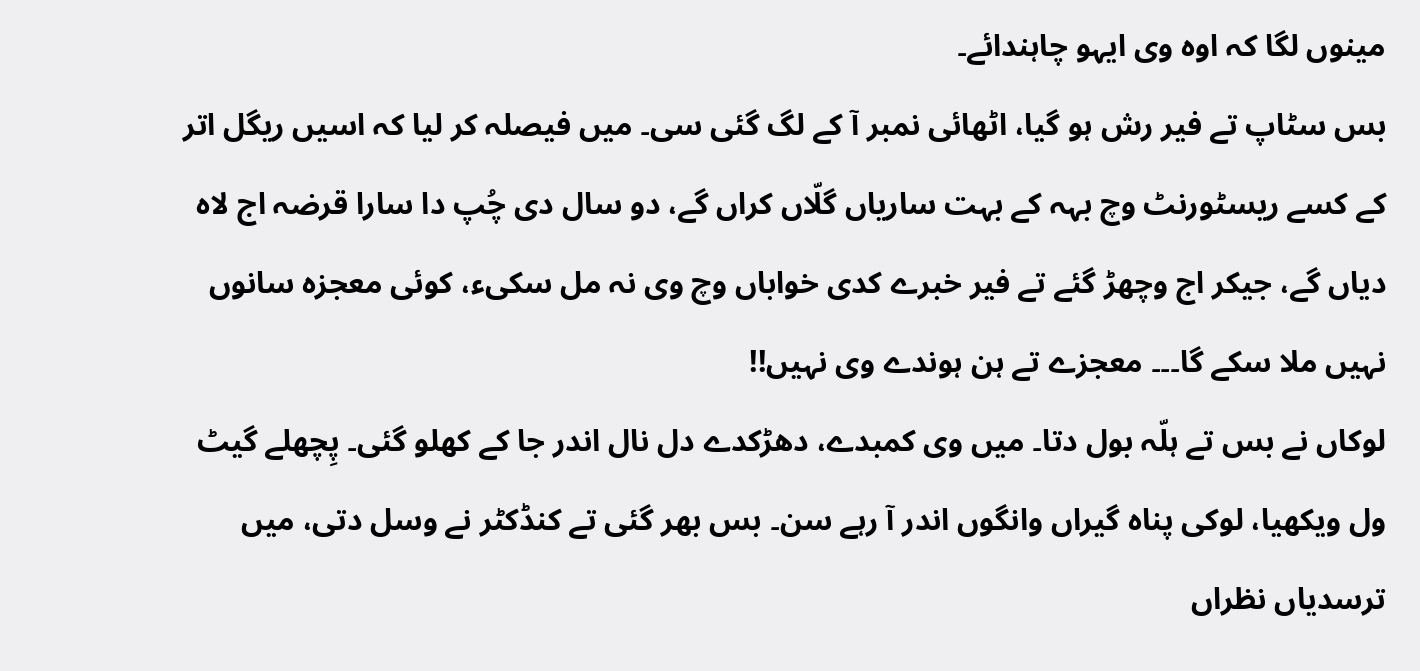مینوں لگا کہ اوہ وی ایہو چاہندائے۔
بس سٹاپ تے فیر رش ہو گیا، اٹھائی نمبر آ کے لگ گئی سی۔ میں فیصلہ کر لیا کہ اسیں ریگل اتر کے کسے ریسٹورنٹ وچ بہہ کے بہت ساریاں گلّاں کراں گے، دو سال دی چُپ دا سارا قرضہ اج لاہ دیاں گے، جیکر اج وچھڑ گئے تے فیر خبرے کدی خواباں وچ وی نہ مل سکیء، کوئی معجزہ سانوں نہیں ملا سکے گا۔۔۔ معجزے تے ہن ہوندے وی نہیں!!
لوکاں نے بس تے ہلّہ بول دتا۔ میں وی کمبدے، دھڑکدے دل نال اندر جا کے کھلو گئی۔ پِچھلے گیٹ ول ویکھیا، لوکی پناہ گیراں وانگوں اندر آ رہے سن۔ بس بھر گئی تے کنڈکٹر نے وسل دتی، میں ترسدیاں نظراں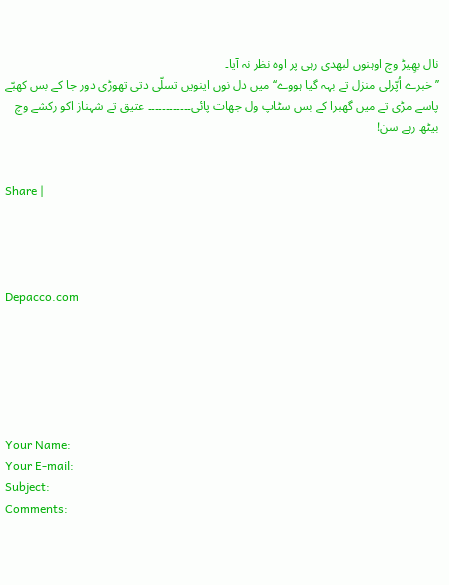نال بھِیڑ وچ اوہنوں لبھدی رہی پر اوہ نظر نہ آیا۔
’’خبرے اُپّرلی منزل تے بہہ گیا ہووے‘‘ میں دل نوں اینویں تسلّی دتی تھوڑی دور جا کے بس کھبّے پاسے مڑی تے میں گھبرا کے بس سٹاپ ول جھات پائی۔۔۔۔۔۔۔۔۔۔۔۔ عتیق تے شہناز اکو رکشے وچ بیٹھ رہے سن!


Share |




Depacco.com






Your Name:
Your E-mail:
Subject:
Comments: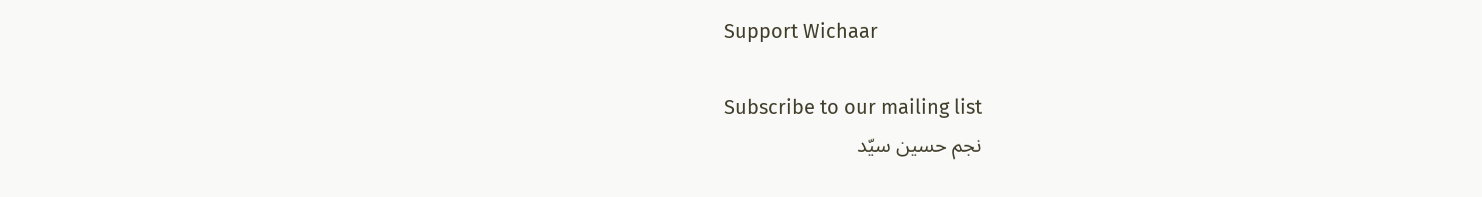Support Wichaar

Subscribe to our mailing list
نجم حسین سیّد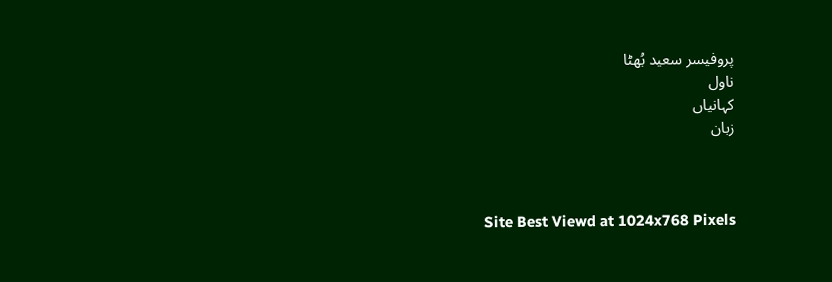پروفیسر سعید بُھٹا
ناول
کہانیاں
زبان



Site Best Viewd at 1024x768 Pixels